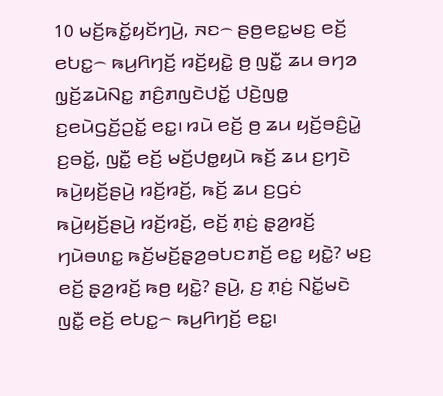10 ꤗꤢꤩ꤬ꤒꤢꤩ꤭ꤟꤢꤩꤚꤣꤧ꤬, ꤏꤢ꤮ ꤔꤥ꤬ꤕꤢ꤭ꤗꤢ꤬ ꤕꤢꤩ꤬ ꤕꤝꤢ꤭꤮ ꤒꤣ꤬ꤖꤚꤢꤩ꤬ ꤙꤢꤩ꤬ꤟꤢꤧ꤭ ꤥ꤬ ꤜꤢꤪ꤭ ꤘꤣ ꤋꤚꤤ ꤜ꤫ꤢꤩ꤬ꤘꤣꤧꤡꤢ꤭ ꤊꤢꤨ꤬ꤊꤜꤢꤧꤓꤢꤩ꤭ ꤓꤢꤧ꤬ꤜꤥ꤭ ꤢ꤬ꤕꤣꤧꤞꤢꤩ꤬ꤑꤢꤩ꤭ ꤕꤢ꤭꤯ ꤙꤣꤧ ꤕꤢꤩ꤬ ꤥ꤬ ꤘꤣ ꤟꤢꤩ꤬ꤋꤢꤨ꤬ꤣꤧ꤭ ꤢ꤬ꤋꤢꤩ꤭, ꤜꤢꤪ꤭ ꤕꤢꤩ꤬ ꤗꤢꤩ꤬ꤓꤥ꤭ꤟꤣꤧ ꤒꤢꤩ꤬ ꤘꤣ ꤢ꤬ꤚꤢꤧ ꤒꤣꤧ꤬ꤟꤢꤩ꤬ꤔꤣꤧ꤬ ꤙꤢꤩ꤬ꤙꤢꤩ꤬, ꤒꤢꤩ꤬ ꤘꤣ ꤢ꤬ꤞꤢꤦ ꤒꤣꤧ꤬ꤟꤢꤩ꤬ꤔꤣꤧ꤬ ꤙꤢꤩ꤬ꤙꤢꤩ꤬, ꤕꤢꤩ꤬ ꤊ꤫ꤢꤦ꤬ ꤔ꤫ꤤ꤬ꤙꤢꤩ꤬ ꤚꤣꤧꤋꤛꤢ꤭ ꤒꤢꤩ꤬ꤗꤢꤩ꤬ꤔ꤫ꤤ꤬ꤋꤝꤢꤊꤢꤩ꤬ ꤕꤢ꤭ ꤟꤢꤧ꤭? ꤗꤢ꤬ ꤕꤢꤩ꤬ ꤔ꤫ꤤ꤬ꤙꤢꤩ꤬ ꤒꤥ꤬ ꤟꤢꤧ꤭? ꤔꤣꤧ꤬, ꤢ꤬ ꤊ꤫ꤢꤦ꤬ ꤡꤢꤩ꤭ꤗꤢꤧ ꤜꤢꤪ꤭ ꤕꤢꤩ꤬ ꤕꤝꤢ꤭꤮ ꤒꤣ꤬ꤖꤚꤢꤩ꤬ ꤕꤢ꤭꤯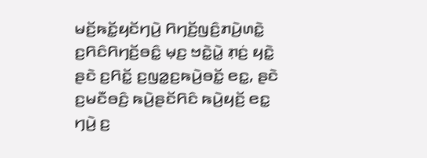ꤗꤢꤩ꤬ꤒꤢꤩ꤭ꤟꤢꤩꤚꤣꤧ꤬ ꤖꤚꤢꤩ꤬ꤜꤢꤨ꤬ꤊꤣꤧ꤬ꤛꤢꤧ꤭ ꤢ꤬ꤖꤢꤨꤖꤚꤢꤩ꤬ꤋꤢꤨ꤭ ꤗ꤫ꤢ꤬ ꤠꤢꤧ꤭ꤣꤧ꤭ ꤊ꤫ꤢꤦ꤬ ꤟꤢꤧ꤭ ꤔꤢꤧ ꤢ꤬ꤖꤢꤩ꤭ ꤢ꤬ꤜꤤ꤭ꤢ꤬ꤒꤣꤧ꤬ꤋꤢꤩ꤭ ꤕꤢ꤭, ꤔꤢꤧ ꤢ꤬ꤗꤢꤪꤋꤢꤨ꤬ ꤒꤣꤧ꤬ꤔꤢꤩꤖꤢꤨ ꤒꤣꤧ꤬ꤟꤢꤩ꤬ ꤕꤢ꤭ ꤚꤣꤧ꤬ ꤢ꤬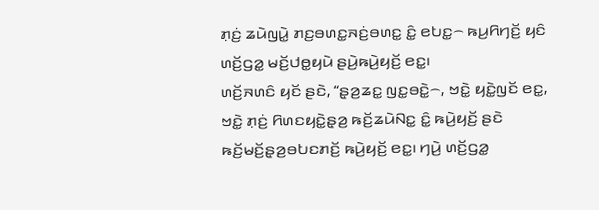ꤊ꤫ꤢꤦ꤬ ꤘꤣꤧꤜꤣꤧ꤭ ꤊꤢ꤬ꤋꤛꤢ꤭ꤏꤢꤦ꤬ꤋꤛꤢ꤭ ꤢꤨ꤭ ꤕꤝꤢ꤭꤮ ꤒꤣ꤬ꤖꤚꤢꤩ꤬ ꤟꤢꤨ ꤛꤢꤩ꤬ꤞꤤ꤭ ꤗꤢꤩ꤬ꤓꤥ꤭ꤟꤣꤧ ꤔꤣꤧ꤬ꤒꤣꤧ꤬ꤟꤢꤩ꤬ ꤕꤢ꤭꤯
ꤛꤢꤩ꤬ꤏꤛꤢꤨ ꤟꤢꤩ ꤔꤢꤧ, “ꤔ꤫ꤤ꤬ꤘꤢ꤭ ꤜꤢ꤭ꤋꤢꤧ꤭꤮, ꤠꤢꤧ꤭ ꤟꤢꤧ꤭ꤜꤢꤩ ꤕꤢ꤭, ꤠꤢꤧ꤭ ꤊ꤫ꤢꤦ꤬ ꤖꤛꤢꤟꤢꤧ꤭ꤔ꤫ꤤ꤬ ꤒꤢꤩ꤬ꤘꤣꤧꤡꤢ꤭ ꤢꤨ꤭ ꤒꤣꤧ꤬ꤟꤢꤩ꤬ ꤔꤢꤧ ꤒꤢꤩ꤬ꤗꤢꤩ꤬ꤔ꤫ꤤ꤬ꤋꤝꤢꤊꤢꤩ꤬ ꤒꤣꤧ꤬ꤟꤢꤩ꤬ ꤕꤢ꤭꤯ ꤚꤣꤧ꤬ ꤛꤢꤩ꤬ꤞꤤ꤭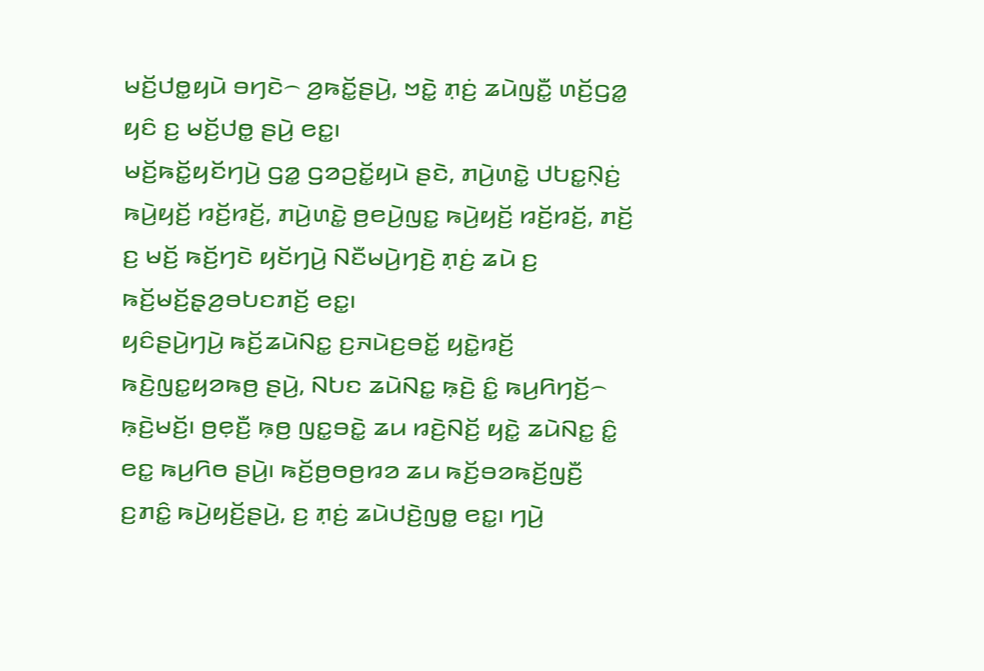ꤗꤢꤩ꤬ꤓꤥ꤭ꤟꤣꤧ ꤋꤚꤢꤧ꤮ ꤤ꤬ꤒꤢꤩ꤭ꤔꤣꤧ꤬, ꤠꤢꤧ꤭ ꤊ꤫ꤢꤦ꤬ ꤘꤣꤧꤜꤢꤪ꤭ ꤛꤢꤩ꤬ꤞꤤ꤭ ꤟꤢꤨ ꤢ꤬ ꤗꤢꤩ꤬ꤓꤥ꤭ ꤔꤣꤧ꤬ ꤕꤢ꤭꤯
ꤗꤢꤩ꤬ꤒꤢꤩ꤭ꤟꤢꤩꤚꤣꤧ꤬ ꤞꤤ꤭ ꤞꤤꤑꤢꤩ꤭ꤟꤣꤧ ꤔꤢꤧ, ꤊꤣꤧ꤬ꤛꤢꤧ꤭ ꤓꤝꤢ꤭ꤡ꤫ꤢꤦ꤬ ꤒꤣꤧ꤬ꤟꤢꤩ꤬ ꤙꤢꤩ꤬ꤙꤢꤩ꤬, ꤊꤣꤧ꤬ꤛꤢꤧ꤭ ꤥ꤬ꤕꤣꤧ꤬ꤜꤢ꤭ ꤒꤣꤧ꤬ꤟꤢꤩ꤬ ꤙꤢꤩ꤬ꤙꤢꤩ꤬, ꤊꤢꤩ꤬ ꤢ꤬ ꤗꤢꤩ꤬ ꤒꤢꤩ꤬ꤚꤢꤧ ꤟꤢꤩꤚꤣꤧ꤬ ꤡꤢꤪꤗꤣꤧ꤬ꤚꤢꤧ꤬ ꤊ꤫ꤢꤦ꤬ ꤘꤣꤧ ꤢ꤬ ꤒꤢꤩ꤬ꤗꤢꤩ꤬ꤔ꤫ꤤ꤬ꤋꤝꤢꤊꤢꤩ꤬ ꤕꤢ꤭꤯
ꤟꤢꤨꤔꤣꤧ꤬ꤚꤣꤧ꤬ ꤒꤢꤩ꤬ꤘꤣꤧꤡꤢ꤭ ꤢ꤬ꤏꤣꤧꤢ꤬ꤋꤢꤩ꤭ ꤟꤢꤧ꤭ꤙꤢꤩ꤬ ꤒꤢꤧ꤬ꤜꤢ꤭ꤟꤤꤒꤥ꤬ ꤔꤣꤧ꤬, ꤡꤝꤢ ꤘꤣꤧꤡꤢ꤭ ꤒ꤫ꤢꤧ꤬ ꤢꤨ꤭ ꤒꤣ꤬ꤖꤚꤢꤩ꤬꤮ ꤒ꤫ꤢꤧ꤬ꤗꤢꤩ꤬꤯ ꤥ꤬ꤕ꤫ꤢꤪ꤬ ꤒ꤫ꤥ꤬ ꤜꤢ꤭ꤋꤢꤧ꤭ ꤘꤣ ꤙꤢꤧ꤬ꤡꤢꤩ꤬ ꤟꤢꤧ꤭ ꤘꤣꤧꤡꤢ꤭ ꤢꤨ꤭ ꤕꤢ꤭ ꤒꤣ꤬ꤖꤥ ꤔꤣꤧ꤬꤯ ꤒꤢꤩ꤬ꤥ꤬ꤥꤥ꤬ꤙꤤ ꤘꤣ ꤒꤢꤩ꤬ꤋꤤꤒꤢꤩ꤬ꤜꤢꤪ꤬ ꤢ꤬ꤊꤢꤨ꤭ ꤒꤣꤧ꤬ꤟꤢꤩ꤬ꤔꤣꤧ꤬, ꤢ꤬ ꤊ꤫ꤢꤦ꤬ ꤘꤣꤧꤓꤢꤧ꤬ꤜꤥ꤭ ꤕꤢ꤭꤯ ꤚꤣꤧ꤬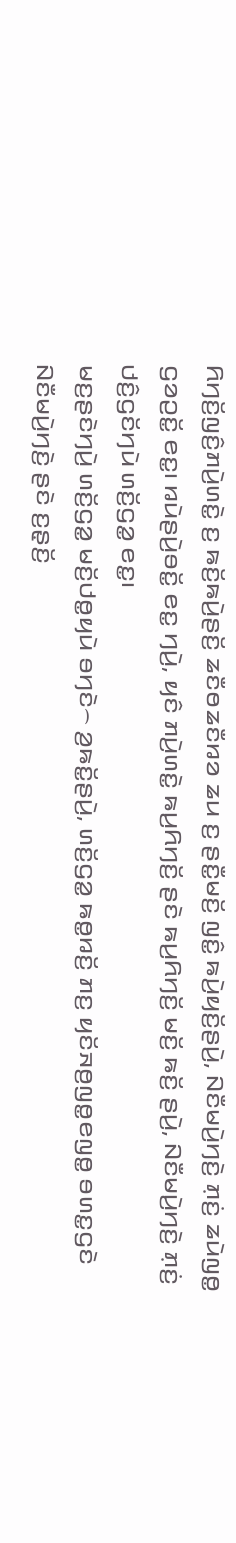ꤖꤚꤢꤩ꤬ꤜꤢꤨ꤬ꤊꤣꤧ꤬ꤛꤢꤧ꤭ ꤢ꤬ ꤒꤢꤩ꤬ꤒꤣꤧ꤬ꤔꤢꤩ꤬ ꤘꤢꤪꤥꤘꤢꤪꤙꤤ ꤘꤣ ꤢ꤬ ꤔꤢꤪ꤭ꤗꤢꤩ꤬ ꤜꤢꤨ꤭ ꤒꤣꤧ꤬ꤟꤢꤩ꤬ꤔꤣꤧ꤬, ꤡꤢꤪꤗꤣꤧ꤬ꤚꤢꤧ꤬ ꤊ꤫ꤢꤦ꤬ ꤘꤣꤧꤜꤥ꤭ ꤞꤤꤑꤢꤩ꤭ ꤕꤢ꤭꤯ ꤙꤣꤧꤔꤣꤧ꤬ꤋꤢꤩ꤭ ꤕꤢ꤭ ꤚꤣꤧ꤬, ꤟꤢꤨ ꤊꤣꤧ꤬ꤛꤢꤧ꤭ ꤒꤣ꤬ꤖꤚꤢꤩ꤬ ꤔꤢꤧ ꤒꤣ꤬ꤖꤚꤢꤩ꤬ ꤗꤢꤩ꤬ ꤒꤢꤩ꤬ ꤔꤣꤧ꤬, ꤡꤢꤪꤗꤣꤧ꤬ꤚꤢꤧ꤬ ꤊ꤫ꤢꤦ꤬ ꤓꤢꤨ꤬ꤞꤢꤩꤚꤣꤧ ꤛꤢꤩ꤬ꤞꤤ꤭ ꤕꤢ꤭꤯
ꤗꤢ꤬ꤔꤢꤧꤚꤣꤧ꤬ ꤛꤢꤩ꤬ꤞꤤ꤭ ꤗꤢꤩ꤬ꤓꤥ꤭ꤟꤣꤧ ꤋꤚꤢꤧ꤮ ꤤ꤬ꤒꤢꤩ꤭ꤔꤣꤧ꤬, ꤛꤢꤩ꤬ꤞꤤ꤭ ꤒꤥ꤭ꤙꤢꤩ꤬ ꤊꤢ꤬ ꤟꤢꤩꤏꤥ꤬ꤜꤥ꤭ꤕꤜꤥ꤭ ꤋꤛꤢ꤭ꤞꤢꤧ ꤡꤢꤪꤗꤣꤧ꤬ꤚꤢꤧ꤬ ꤔꤢꤧ ꤢ꤬ꤔ꤫ꤢꤩ꤬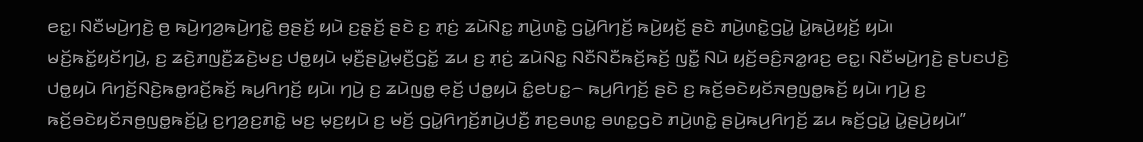ꤕꤢ꤭꤯ ꤡꤢꤪꤗꤣꤧ꤬ꤚꤢꤧ꤬ ꤥ꤬ ꤒꤣꤧ꤬ꤚꤤ꤬ꤒꤣꤧ꤬ꤚꤢꤧ꤭ ꤥ꤬ꤔꤢꤩ꤬ ꤟꤣꤧ ꤢ꤬ꤔ꤫ꤢꤩ꤬ ꤔꤢꤧ ꤢ꤬ ꤊ꤫ꤢꤦ꤬ ꤘꤣꤧꤡꤢ꤭ ꤊꤣꤧ꤬ꤛꤢꤧ꤭ ꤞꤣꤧ꤭ꤖꤚꤢꤩ꤬ ꤒꤣꤧ꤬ꤟꤢꤩ꤬ ꤔꤢꤧ ꤊꤣꤧ꤬ꤛꤢꤧ꤭ꤞꤣꤧ꤭ ꤣꤧ꤭ꤒꤣꤧ꤬ꤟꤢꤩ꤬ ꤟꤣꤧ꤯
ꤗꤢꤩ꤬ꤒꤢꤩ꤭ꤟꤢꤩꤚꤣꤧ꤬, ꤢ꤬ ꤘꤢꤧ꤬ꤊꤜꤢꤪ꤬ꤘꤢꤧ꤬ꤗꤢ꤬ ꤓꤥ꤭ꤟꤣꤧ ꤗ꤫ꤢꤪ꤬ꤔꤣꤧ꤭ꤗ꤫ꤢꤪ꤬ꤞꤢꤩ꤭ ꤘꤣ ꤢ꤬ ꤊ꤫ꤢꤦ꤬ ꤘꤣꤧꤡꤢ꤭ ꤡꤢꤪꤡꤢꤪꤒꤢꤩ꤬ꤒꤢꤩ꤬ ꤜꤢꤪ꤭ ꤡꤣꤧ ꤟꤢꤩ꤬ꤋꤢꤨ꤬ꤏꤤ꤭ꤙꤢ꤬ ꤕꤢ꤭꤯ ꤡꤢꤪꤗꤣꤧ꤬ꤚꤢꤧ꤬ ꤔꤝꤢꤓꤢꤧ꤬ ꤓꤥ꤭ꤟꤣꤧ ꤖꤚꤢꤩ꤬ꤡꤢꤧ꤬ꤒꤥ꤭ꤙꤢꤩ꤬ꤒꤢꤩ꤬ ꤒꤣ꤬ꤖꤚꤢꤩ꤬ ꤟꤣꤧ꤯ ꤚꤣꤧ꤬ ꤢ꤬ ꤘꤣꤧꤜꤥ꤭ ꤕ꤫ꤢꤩ꤬ ꤓꤥ꤭ꤟꤣꤧ ꤢꤨ꤭ꤕꤝꤢ꤭꤮ ꤒꤣ꤬ꤖꤚꤢꤩ꤬ ꤔꤢꤧ ꤢ꤬ ꤒꤢꤩ꤬ꤋꤢꤧꤟꤢꤩꤏꤥ꤬ꤜꤥ꤭ꤒꤢꤩ꤬ ꤟꤣꤧ꤯ ꤚꤣꤧ꤬ ꤢ꤬ ꤒꤢꤩ꤬ꤋꤢꤧꤟꤢꤩꤏꤥ꤬ꤜꤥ꤭ꤒꤢꤩ꤬ꤣꤧ꤭ ꤢ꤬ꤚꤤ꤬ꤢ꤬ꤊꤢꤧ꤭ ꤗꤢ꤬ ꤗ꤫ꤢ꤬ꤟꤣꤧ ꤢ꤬ ꤗꤢꤩ꤬ ꤞꤣꤧ꤭ꤖꤚꤢꤩ꤬ꤊꤣꤧ꤬ꤓꤢꤪ꤬ ꤊꤢ꤬ꤋꤛꤢ꤭ ꤋꤛꤢ꤭ꤞꤢꤧ ꤊꤣꤧ꤬ꤛꤢꤧ꤭ ꤔꤣꤧ꤬ꤒꤣ꤬ꤖꤚꤢꤩ꤬ ꤘꤣ ꤒꤢꤩ꤬ꤞꤣꤧ꤭ ꤣꤧ꤭ꤔꤣꤧ꤬ꤟꤣꤧ꤯”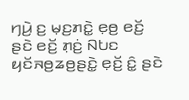ꤚꤣꤧ꤬ ꤢ꤬ ꤗ꤫ꤢ꤬ꤊꤢꤧ꤭ ꤕ꤫ꤥ꤬ ꤕꤢꤩ꤬ ꤔꤢꤧ ꤕꤢꤩ꤬ ꤊ꤫ꤢꤦ꤬ ꤡꤝꤢ ꤟꤢꤩꤏꤥ꤬ꤘꤥ꤬ꤔꤢꤧ꤭ ꤕ꤫ꤢꤩ꤬ ꤢꤨ꤭ ꤔꤢꤧ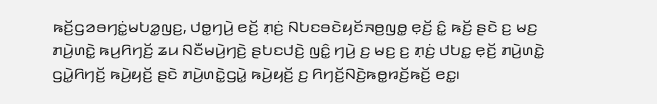ꤒꤢꤩ꤬ꤞꤤꤋꤚꤢꤦ꤭ꤗꤝꤤ꤭ꤜꤢ꤬, ꤓꤥ꤭ꤚꤣꤧ꤬ ꤕꤢꤩ꤬ ꤊ꤫ꤢꤦ꤬ ꤡꤝꤢꤋꤢꤧꤟꤢꤩꤏꤥ꤬ꤜꤥ꤭ ꤕ꤫ꤢꤩ꤬ ꤢꤨ꤭ ꤒꤢꤩ꤬ ꤔꤢꤧ ꤢ꤬ ꤗꤢ꤬ ꤊꤣꤧ꤬ꤛꤢꤧ꤭ ꤒꤣ꤬ꤖꤚꤢꤩ꤬ ꤘꤣ ꤡꤢꤪꤗꤣꤧ꤬ꤚꤢꤧ꤬ ꤔꤝꤢꤓꤢꤧ꤬ ꤜꤢꤨ꤭ ꤚꤣꤧ꤬ ꤢ꤬ ꤗꤢ꤬ ꤢ꤬ ꤊ꤫ꤢꤦ꤬ ꤓꤝꤢ꤭ ꤕ꤫ꤢꤩ꤬ ꤊꤣꤧ꤬ꤛꤢꤧ꤭ ꤞꤣꤧ꤭ꤖꤚꤢꤩ꤬ ꤒꤣꤧ꤬ꤟꤢꤩ꤬ ꤔꤢꤧ ꤊꤣꤧ꤬ꤛꤢꤧ꤭ꤞꤣꤧ꤭ ꤒꤣꤧ꤬ꤟꤢꤩ꤬ ꤢ꤬ ꤖꤚꤢꤩ꤬ꤡꤢꤧ꤬ꤒꤥ꤭ꤙꤢꤩ꤬ꤒꤢꤩ꤬ ꤕꤢ꤭꤯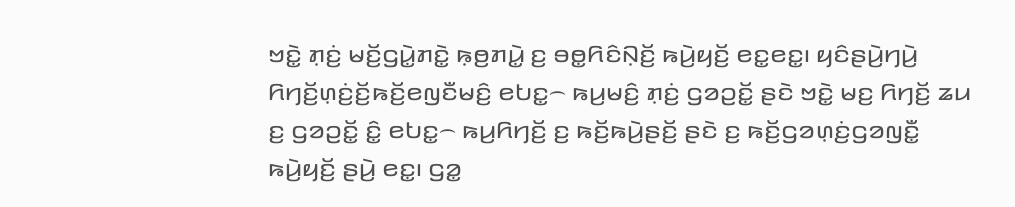ꤠꤢꤧ꤭ ꤊ꤫ꤢꤦ꤬ ꤗꤢꤩ꤬ꤞꤣꤧ꤭ꤊꤢꤧ꤭ ꤒ꤫ꤥ꤬ꤊꤣꤧ꤭ ꤢ꤬ ꤋꤥ꤭ꤖꤢꤨꤡ꤫ꤢꤩ꤬ ꤒꤣꤧ꤬ꤟꤢꤩ꤬ ꤕꤢ꤭ꤕꤢ꤭꤯ ꤟꤢꤨꤔꤣꤧ꤬ꤚꤣꤧ꤬ ꤖꤚꤢꤩ꤬ꤛ꤫ꤢꤦ꤬ꤢꤩ꤬ꤒꤢꤩ꤬ꤕꤜꤢꤪꤗꤢꤨ꤬ ꤕꤝꤢ꤭꤮ ꤒꤣ꤬ꤗꤢꤨ꤬ ꤊ꤫ꤢꤦ꤬ ꤞꤤꤑꤢꤩ꤭ ꤔꤢꤧ ꤠꤢꤧ꤭ ꤗꤢ꤬ ꤖꤚꤢꤩ꤬ ꤘꤣ ꤢ꤬ ꤞꤤꤑꤢꤩ꤭ ꤢꤨ꤭ ꤕꤝꤢ꤭꤮ ꤒꤣ꤬ꤖꤚꤢꤩ꤬ ꤢ꤬ ꤒꤢꤩ꤬ꤒꤣꤧ꤬ꤔꤢꤩ꤬ ꤔꤢꤧ ꤢ꤬ ꤒꤢꤩ꤬ꤞꤤꤛ꤫ꤢꤦ꤬ꤞꤤꤜꤢꤪ꤭ ꤒꤣꤧ꤬ꤟꤢꤩ꤬ ꤔꤣꤧ꤬ ꤕꤢ꤭꤯ ꤞꤤ꤭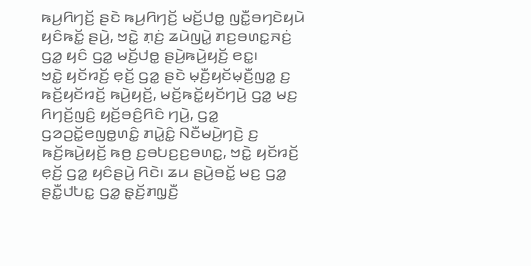ꤒꤣ꤬ꤖꤚꤢꤩ꤬ ꤔꤢꤧ ꤒꤣ꤬ꤖꤚꤢꤩ꤬ ꤗꤢꤩ꤬ꤓꤥ꤭ ꤜꤢꤪ꤭ꤋꤚꤢꤧꤟꤣꤧ ꤟꤢꤨꤒꤢꤩ꤭ ꤔꤣꤧ꤬, ꤠꤢꤧ꤭ ꤊ꤫ꤢꤦ꤬ ꤘꤣꤧꤜꤣꤧ꤭ ꤊꤢ꤬ꤋꤛꤢ꤭ꤏꤢꤦ꤬ ꤞꤤ꤭ ꤟꤢꤨ ꤞꤤ꤭ ꤗꤢꤩ꤬ꤓꤥ꤭ ꤔꤣꤧ꤬ꤒꤣꤧ꤬ꤟꤢꤩ꤬ ꤕꤢ꤭꤯
ꤠꤢꤧ꤭ ꤟꤢꤩꤙꤢꤩ꤬ ꤕ꤫ꤢꤩ꤬ ꤞꤤ꤭ ꤔꤢꤧ ꤗ꤫ꤢꤪ꤬ꤟꤢꤩꤗ꤫ꤢꤪ꤬ꤜꤤ꤭ ꤢ꤬ ꤒꤢꤩ꤬ꤟꤢꤩꤙꤢꤩ꤬ ꤒꤣꤧ꤬ꤟꤢꤩ꤬, ꤗꤢꤩ꤬ꤒꤢꤩ꤭ꤟꤢꤩꤚꤣꤧ꤬ ꤞꤤ꤭ ꤗꤢ꤬ ꤖꤚꤢꤩ꤬ꤜꤢꤨ꤬ ꤟꤢꤩ꤬ꤋꤢꤨ꤬ꤖꤢꤨ ꤚꤣꤧ꤬, ꤞꤤ꤭ ꤞꤤꤑꤢꤩ꤭ꤕꤜꤥ꤭ꤛꤢꤨ꤭ ꤊꤣꤧ꤭ꤢꤨ꤭ ꤡꤢꤪꤗꤣꤧ꤬ꤚꤢꤧ꤬ ꤢ꤬ ꤒꤢꤩ꤬ꤒꤣꤧ꤬ꤟꤢꤩ꤬ ꤒꤥ꤬ ꤢ꤬ꤋꤝꤢ꤬ꤢ꤬ꤋꤛꤢ꤭, ꤠꤢꤧ꤭ ꤟꤢꤩꤙꤢꤩ꤬ ꤕ꤫ꤢꤩ꤬ ꤞꤤ꤭ ꤟꤢꤨꤔꤣꤧ꤬ ꤖꤢꤧ꤯ ꤘꤣ ꤔꤣꤧ꤬ꤋꤢꤩ꤭ ꤗꤢ꤬ ꤞꤤ꤭ ꤔꤢꤪ꤭ꤓꤝꤢ꤭ ꤞꤤ꤭ ꤔ꤫ꤢꤩ꤬ꤊꤜ꤫ꤢꤪ꤬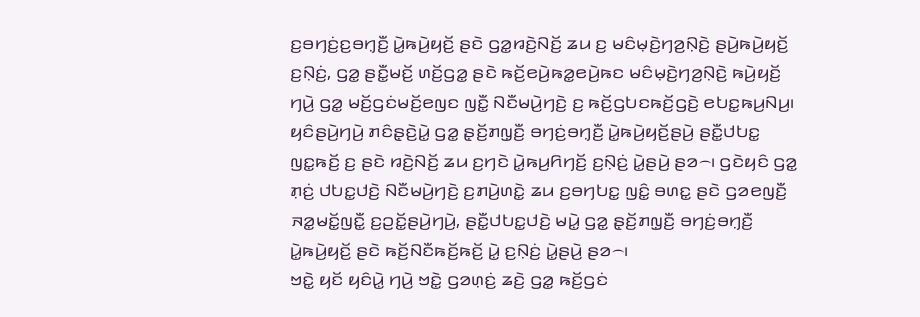ꤢ꤬ꤋꤚꤢꤦ꤬ꤢ꤬ꤋꤚ꤫ꤢꤪ꤬ ꤣꤧ꤭ꤒꤣꤧ꤬ꤟꤢꤩ꤬ ꤔꤢꤧ ꤞꤤ꤭ꤙꤢꤧ꤬ꤡꤢꤩ꤬ ꤘꤣ ꤢ꤬ ꤗꤢꤨꤗ꤫ꤢꤧ꤬ꤚꤤ꤬ꤡ꤫ꤢꤧ꤬ ꤔꤣꤧ꤬ꤒꤣꤧ꤬ꤟꤢꤩ꤬ ꤢ꤬ꤡ꤫ꤢꤦ꤬, ꤞꤤ꤭ ꤔꤢꤪ꤭ꤗꤢꤩ꤬ ꤛꤢꤩ꤬ꤞꤤ꤭ ꤔꤢꤧ ꤒꤢꤩ꤬ꤕꤣꤧ꤬ꤒꤤ꤭ꤕꤣꤧ꤬ꤒꤢ ꤗꤢꤨꤗ꤫ꤢꤧ꤬ꤚꤤ꤬ꤡ꤫ꤢꤧ꤬ ꤒꤣꤧ꤬ꤟꤢꤩ꤬ ꤚꤣꤧ꤬ ꤞꤤ꤭ ꤗꤢꤩ꤬ꤞꤢꤦꤗꤢꤩ꤬ꤕꤜꤢ ꤜꤢꤪ꤭ ꤡꤢꤪꤗꤣꤧ꤬ꤚꤢꤧ꤬ ꤢ꤬ ꤒꤢꤩ꤬ꤞꤝꤢꤒꤢꤩ꤬ꤞꤢꤧ꤬ ꤕꤝꤢ꤭ꤒꤣ꤬ꤡꤣ꤬꤯ ꤟꤢꤨꤔꤣꤧ꤬ꤚꤣꤧ꤬ ꤊꤢꤨꤔ꤫ꤢꤧ꤬ꤣꤧ꤭ ꤞꤤ꤭ ꤔ꤫ꤢꤩ꤬ꤊꤜ꤫ꤢꤪ꤬ ꤋꤚꤢꤦ꤬ꤋꤚ꤫ꤢꤪ꤬ ꤣꤧ꤭ꤒꤣꤧ꤬ꤟꤢꤩ꤬ꤔꤣꤧ꤬ ꤔꤢꤪ꤭ꤓꤝꤢ꤭ ꤜꤢ꤭ꤒꤢꤩ꤬ ꤢ꤬ ꤔꤢꤧ ꤙꤢꤧ꤬ꤡꤢꤩ꤬ ꤘꤣ ꤢ꤬ꤚꤢꤧ ꤣꤧ꤭ꤒꤣ꤬ꤖꤚꤢꤩ꤬ ꤢ꤬ꤡ꤫ꤢꤦ꤬ ꤣꤧ꤭ꤔꤣꤧ꤬ ꤔꤤ꤮꤯ ꤞꤢꤧꤟꤢꤨ ꤞꤤ꤭ ꤊ꤫ꤢꤦ꤬ ꤓꤝꤢ꤭ꤓꤢꤧ꤬ ꤡꤢꤪꤗꤣꤧ꤬ꤚꤢꤧ꤬ ꤢ꤬ꤊꤣꤧ꤬ꤛꤢꤧ꤭ ꤘꤣ ꤢ꤬ꤋꤚꤝꤢ꤭ ꤜꤢꤨ꤭ ꤋꤛꤢ꤭ ꤔꤢꤧ ꤞꤤꤕꤜꤢꤪ꤬ ꤏꤤ꤭ꤗꤢꤩ꤭ꤜꤢꤪ꤭ ꤢ꤬ꤑꤢꤩ꤭ꤔꤣꤧ꤬ꤚꤣꤧ꤬, ꤔꤢꤪ꤭ꤓꤝꤢ꤭ꤓꤢꤧ꤬ ꤗꤣꤧ꤭ ꤞꤤ꤭ ꤔ꤫ꤢꤩ꤬ꤊꤜ꤫ꤢꤪ꤬ ꤋꤚꤢꤦ꤬ꤋꤚ꤫ꤢꤪ꤬ ꤣꤧ꤭ꤒꤣꤧ꤬ꤟꤢꤩ꤬ ꤔꤢꤧ ꤒꤢꤩ꤬ꤡꤢꤪꤒꤢꤩ꤬ꤒꤢꤩ꤬ ꤣꤧ꤭ ꤢ꤬ꤡ꤫ꤢꤦ꤬ ꤣꤧ꤭ꤔꤣꤧ꤬ ꤔꤤ꤮꤯
ꤠꤢꤧ꤭ ꤟꤢꤩ ꤟꤢꤨꤣꤧ꤭ ꤚꤣꤧ꤬ ꤠꤢꤧ꤭ ꤞꤤꤛ꤫ꤢꤦ꤬ ꤘꤢꤧ꤬ ꤞꤤ꤭ ꤒꤢꤩ꤬ꤞꤢꤦ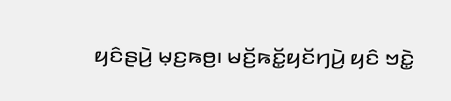ꤟꤢꤨꤔꤣꤧ꤬ ꤗ꤫ꤢ꤬ꤒꤥ꤬꤯ ꤗꤢꤩ꤬ꤒꤢꤩ꤭ꤟꤢꤩꤚꤣꤧ꤬ ꤟꤢꤨ ꤠꤢꤧ꤭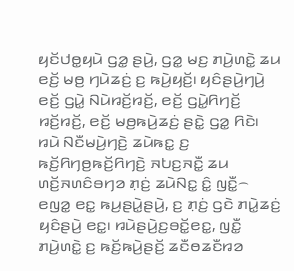ꤟꤢꤩꤓꤥ꤭ꤟꤣꤧ ꤞꤤ꤭ ꤔꤣꤧ꤬, ꤞꤤ꤭ ꤗꤢ꤬ ꤊꤣꤧ꤬ꤛꤢꤧ꤭ ꤘꤣ ꤕꤢꤩ꤬ ꤗꤥ꤬ ꤚꤣꤧꤘꤢꤦ꤬ ꤢ꤬ ꤒꤣꤧ꤬ꤟꤢꤩ꤬꤯ ꤟꤢꤨꤔꤣꤧ꤬ꤚꤣꤧ꤬ ꤕꤢꤩ꤬ ꤞꤣꤧ꤭ ꤡꤣꤧꤙꤢꤩ꤬ꤙꤢꤩ꤬, ꤕꤢꤩ꤬ ꤞꤣꤧ꤭ꤖꤚꤢꤩ꤬ ꤙꤢꤩ꤬ꤙꤢꤩ꤬, ꤕꤢꤩ꤬ ꤗꤥ꤬ꤒꤣꤧ꤬ꤘꤢꤦ꤬ ꤔꤢꤧ꤭ ꤞꤤ꤭ ꤖꤢꤧ꤯
ꤙꤣꤧ ꤡꤢꤪꤗꤣꤧ꤬ꤚꤢꤧ꤬ ꤘꤣꤧꤒꤢ꤭ ꤢ꤬ ꤒꤢꤩ꤬ꤖꤚꤥ꤬ꤒꤢꤩ꤬ꤖꤚꤢꤧ꤬ ꤏꤝꤢ꤬ꤏꤢꤪ꤭ ꤘꤣ ꤛꤢꤩ꤬ꤏꤛꤢꤨꤋꤚꤤ ꤊ꤫ꤢꤦ꤬ ꤘꤣꤧꤡꤢ꤭ ꤢꤨ꤭ ꤜꤢꤪ꤭꤮ ꤕꤜꤤ꤭ ꤕꤢ꤭ ꤒꤣ꤬ꤔꤣꤧ꤭ꤔꤣꤧ꤬, ꤢ꤬ ꤊ꤫ꤢꤦ꤬ ꤞꤢꤧ ꤊꤣꤧ꤭ꤘꤢꤦ꤬ ꤟꤢꤨꤔꤣꤧ꤬ ꤕꤢ꤭꤯ ꤙꤣꤧꤔꤣꤧ꤬ꤢ꤬ꤋꤢꤩ꤭ꤕꤢ꤭, ꤜꤢꤪ꤭ ꤊꤣꤧ꤬ꤛꤢꤧ꤭ ꤢ꤬ ꤒꤢꤩ꤬ꤒꤣꤧ꤬ꤔꤢꤩ꤬ ꤘꤢꤪꤥꤘꤢꤪꤙꤤ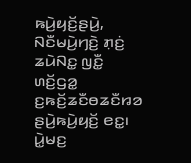ꤒꤣꤧ꤬ꤟꤢꤩ꤬ꤔꤣꤧ꤬, ꤡꤢꤪꤗꤣꤧ꤬ꤚꤢꤧ꤬ ꤊ꤫ꤢꤦ꤬ ꤘꤣꤧꤡꤢ꤭ ꤜꤢꤪ꤭ ꤛꤢꤩ꤬ꤞꤤ꤭ ꤢ꤬ꤒꤢꤩ꤬ꤘꤢꤪꤥꤘꤢꤪꤙꤤ ꤔꤣꤧ꤬ꤒꤣꤧ꤬ꤟꤢꤩ꤬ ꤕꤢ꤭꤯ ꤣꤧ꤭ꤗꤢ꤬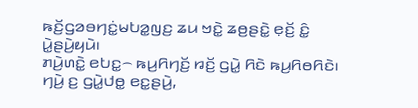ꤒꤢꤩ꤬ꤞꤤꤋꤚꤢꤦ꤭ꤗꤝꤤ꤭ꤜꤢ꤬ ꤘꤣ ꤠꤢꤧ꤭ ꤘꤥ꤬ꤔꤢꤧ꤭ ꤕ꤫ꤢꤩ꤬ ꤢꤨ꤭ ꤣꤧ꤭ꤔꤣꤧ꤬ꤟꤣꤧ꤯
ꤊꤣꤧ꤬ꤛꤢꤧ꤭ ꤕꤝꤢ꤭꤮ ꤒꤣ꤬ꤖꤚꤢꤩ꤬ ꤙꤢꤩ꤬ ꤞꤣꤧ꤭ ꤖꤢꤧ ꤒꤣ꤬ꤖꤥꤖꤢꤧ꤯ ꤚꤣꤧ꤬ ꤢ꤬ ꤞꤣꤧ꤭ꤓꤥ꤭ ꤕꤢ꤭ꤔꤣꤧ꤬,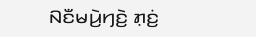ꤡꤢꤪꤗꤣꤧ꤬ꤚꤢꤧ꤬ ꤊ꤫ꤢꤦ꤬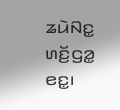ꤘꤣꤧꤡꤢ꤭ ꤛꤢꤩ꤬ꤞꤤ꤭ ꤕꤢ꤭꤯